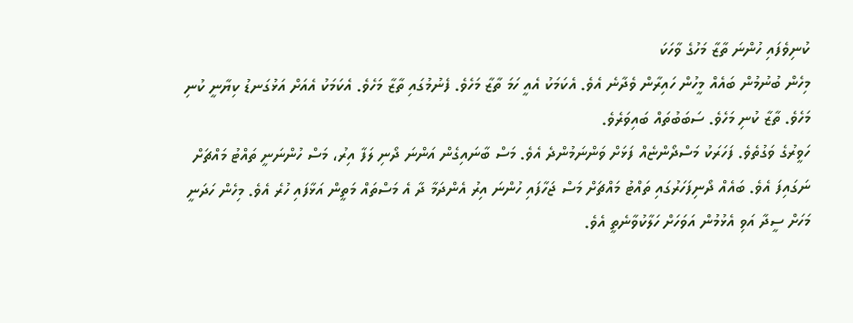ކުނިވެފައި ހުންނަ ތާޒާ މަހުގެ ވާހަކަ
މިހެން ބުނުމުން ބައެއް މީހުން ހައިރާން ވެދާނެ އެވެ. އެކަމަކު އެއީ ހަމަ ތާޒާ މަހެވެ. ފެނުމުގައި ތާޒާ މަހެވެ. އެކަމަކު އެއަށް އަޅުގަނޑު ކިޔާނީ ކުނި މަހެވެ. ތާޒާ ކުނި މަހެވެ. ސަބަބުތައް ބައިވަރެވެ.
ހަވީރުގެ ވަގުތެވެ. ފަހަރަކު މަސްދޯންޏެއް ފަޅަށް ވަންނަމުންދެ އެވެ. މަސް ބާނައިގެން އަންނަ ދޯނި ލަފާ އިރު، މަސް ހުންނަނީ ތައްޓު މައްޗަށް ނަގައިފަ އެވެ. ބައެއް ދޯނިފަހަރުގައި ތައްޓު މައްޗަށް މަސް ޖަހާފައި ހުންނަ އިރު އެންދަމާ ދާ އެ މަސްތައް މަތީން އަޅާފައި ހުރެ އެވެ. މިހެން ހަދަނީ މަހަށް ސީދާ އަވި އެޅުމުން އަވަހަށް ހަލާކުވާނެތީ އެވެ.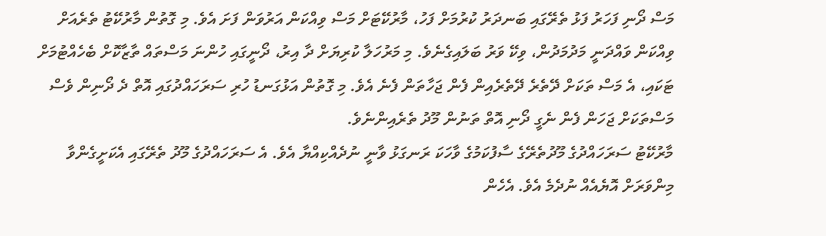މަސް ދޯނި ފަހަރު ފަޅު ތެރޭގައި ބަނދަރު ކުރުމަށް ފަހު، މާރުކޭޓަށް މަސް ވިއްކަން އަރުވަން ފަށަ އެވެ. މި ގޮތުން މާރުކޭޓު ތެރެއަށް ވިއްކަން ވައްދަނީ މަދުމަދުން، ވިކޭ ވަރު ބަލައިގެނެވެ. މި މަރުހަލާ ކުރިޔަށް ދާ އިރު، ދޯނީގައި ހުންނަ މަސްތައް ތާޒާކޮށް ބެހެއްޓުމަށް ޓަކައި، އެ މަސް ތަކަށް ދޭތެރެ ދޭތެރެއިން ފެން ޖަހާތަން ފެނެ އެވެ. މި ގޮތުން އަޅުގަނޑު ހުރި ސަރަހައްދުގައި އޮތް ދެ ދޯނިން ވެސް މަސްތަކަށް ޖަހަން ފެން ނެގީ ދޯނި އޮތް ތަނުން މޫދު ތެރެއިންނެވެ.
މާރުކޭޓު ސަރަހައްދުގެ މޫދުތެރޭގެ ސާފުކަމުގެ ވާހަކަ ރަނގަޅު ވާނީ ނުދެއްކިއްޔާ އެވެ. އެ ސަރަހައްދުގެ މޫދު ތެރޭގައި އެކަށީގެންވާ މިންވަރަށް އޮޔެއެއް ނުދެމެ އެވެ. އެހެން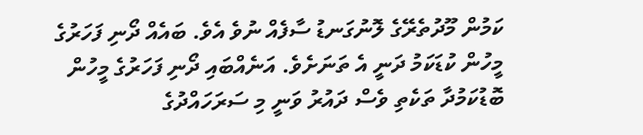ކަމުން މޫދުތެރޭގެ ލޮނުގަނޑު ސާފެއް ނުވެ އެވެ. ބައެއް ދޯނި ފަހަރުގެ މީހުން ކުޑަކަމު ދަނީ އެ ތަނަށެވެ. އަނެއްބައި ދޯނި ފަހަރުގެ މީހުން ބޮޑުކަމުދާ ތަކެތި ވެސް ދައުރު ވަނީ މި ސަރަހައްދުގެ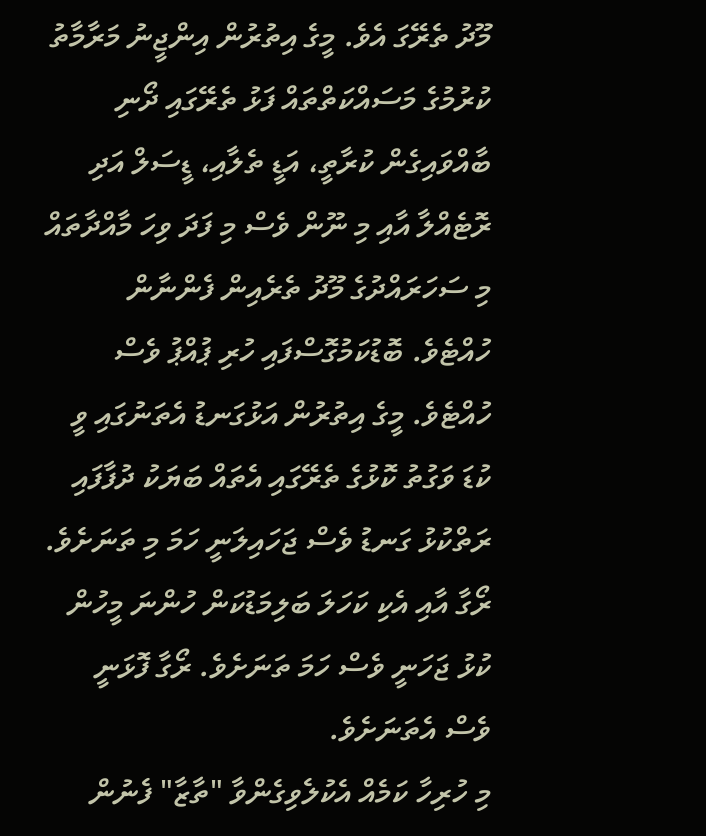މޫދު ތެރޭގަ އެވެ. މީގެ އިތުރުން އިންޖީނު މަރާމާތު ކުރުމުގެ މަސައްކަތްތައް ފަޅު ތެރޭގައި ދޯނި ބާއްވައިގެން ކުރާތީ، އަޑީ ތެލާއި، ޑީސަލް އަދި ރޮޓެއްލާ އާއި މި ނޫން ވެސް މި ފަދަ ވިހަ މާއްދާތައް މި ސަހަރައްދުގެ މޫދު ތެރެއިން ފެންނާން ހުއްޓެވެ. ބޮޑުކަމުގޮސްފައި ހުރި ޕުއްޕު ވެސް ހުއްޓެވެ. މީގެ އިތުރުން އަޅުގަނޑު އެތަނުގައި ވީ ކުޑަ ވަގުތު ކޮޅުގެ ތެރޭގައި އެތައް ބަޔަކު ދުފާފައި ރަތްކުޅު ގަނޑު ވެސް ޖަހައިލަނީ ހަމަ މި ތަނަށެވެ. ރޯގާ އާއި އެކި ކަހަލަ ބަލިމަޑުކަން ހުންނަ މީހުން ކުޅު ޖަހަނީ ވެސް ހަމަ ތަނަށެވެ. ރޯގާ ފޮޅަނީ ވެސް އެތަނަށެވެ.
މި ހުރިހާ ކަމެއް އެކުލެވިގެންވާ "ތާޒާ" ފެނުން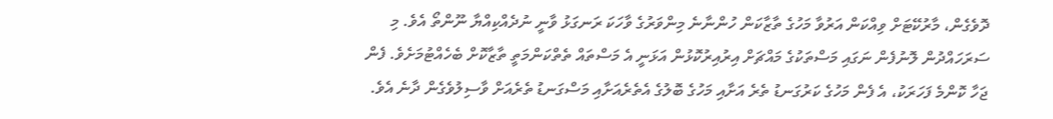ދޮވެގެން، މާރުކޭޓަށް ވިއްކަން އަރުވާ މަހުގެ ތާޒާކަން ހުންނާނެ މިންވަރުގެ ވާހަކަ ރަނގަޅު ވާނީ ނުދެއްކިއްޔާ ނޫންތޯ އެވެ. މި ސަރަހައްދުން ލޮނުފެން ނަގައި މަސްތަކުގެ މައްޗަށް އިރުއިރުކޮޅުން އަޅަނީ އެ މަސްތައް ތެތްކަންމަތީ ތާޒާކޮށް ބެހެއްޓުމަށެވެ. ފެން ޖަހާ ކޮންމެ ފަހަރަކު، އެ ފެން މަހުގެ ކަރުގަނޑު ތެރެ އަށާއި މަހުގެ ބޮލުގެ އެތެރެއަށާއި މަސްގަނޑު ތެރެއަށް ވާސިލުވެގެން ދާނެ އެވެ.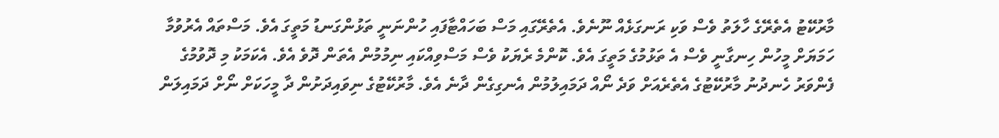މާރުކޭޓު އެތެރޭގެ ހާލަތު ވެސް ވަކި ރަނގަޅެއް ނޫނެވެ. އެތެރޭގައި މަސް ބަހައްޓާފައި ހުންނަނީ ތަޅުންގަނޑު މަތީގަ އެވެ. މަސްތައް އެރުވުމާ ހަމަޔަށް މީހުން ހިނގާނީ ވެސް އެ ތަޅުމުގެ މަތީގަ އެވެ. ކޮންމެ ރެޔަކު ވެސް މަސްވިއްކައި ނިމުމުން އެތަން ދޮވެ އެވެ. އެކަމަކު މި ދޮވުމުގެ ފެންވަރު ހެނދުނު މާރުކޭޓުގެ އެތެރެއަށް ވަދެ ނޯއް ދަމައިލުމުން އެނގިގެން ދާނެ އެވެ. މާރުކޭޓުގެ ނިވައިދަށުން ދާ މީހަކަށް ނޯށް ދަމައިލަން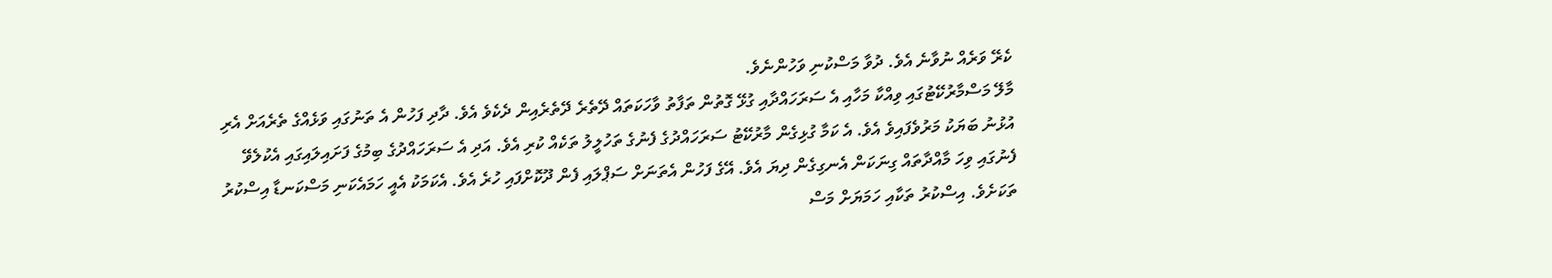ކެރޭ ވަރެއް ނުވާނެ އެވެ. ދުވާ މަސްކުނި ވަހުންނެވެ.
މާލޭ މަސްމާރުކޭޓުގައި ވިއްކާ މަހާއި އެ ސަރަހައްދާއި ގުޅޭ ގޮތުން ތަފާތު ވާހަކަތައް ދޭތެރެ ދޭތެރެއިން ދެކެވެ އެވެ. ދާދި ފަހުން އެ ތަނުގައި ވަޅެއްގެ ތެރެއަށް އެރި އުޅުނު ބަޔަކު މަރުވެފައިވެ އެވެ. އެ ކަމާ ގުޅިގެން މާރުކޭޓު ސަރަހައްދުގެ ފެނުގެ ތަހުލީލު ތަކެއް ކުރި އެވެ. އަދި އެ ސަރަހައްދުގެ ބިމުގެ ފަށައިލައިގައި އެކުލެވޭ ފެނުގައި ވިހަ މާއްދާތައް ގިނަކަން އެނގިގެން ދިޔަ އެވެ. އޭގެ ފަހުން އެތަނަށް ސަޕްލައި ފެން ދޫކޮށްފައި ހުރެ އެވެ. އެކަމަކު އެއީ ހަމައެކަނި މަސްކަނޑާ އިސްކުރު ތަކަށެވެ. އިސްކުރު ތަކާއި ހަމަޔަށް މަސް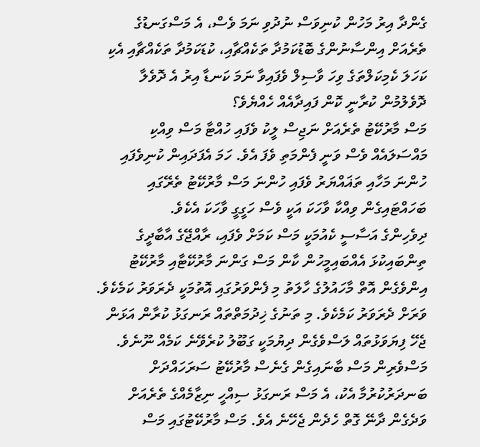ގެންދާ އިރު މަހުން ކުނިވަސް ނުދުވި ނަމަ ވެސް، އެ މަސްގަނޑުގެ ތެރެއަށް އިންސާނުންގެ ބޮޑުކަމުދާ ތަކެއްޗާއި، ކުޑަކަމުދާ ތަކެއްޗާއި އެކި ކަހަލަ ކެމިކަލްތަގެ ވިހަ ވާސިލް ވެފައިވާ ނަމަ ކަނޑާ އިރު އެ ދޮވެލާ ދޮވެލުމުން ކުރާނީ ކޮން ފައިދާއެއް ހެއްޔެވެ؟
މަސް މާރުކޭޓު ތެރެއަށް ނަޖިސް ލީކު ވެފައި ހުއްޓާ މަސް ވިއްކި މައްސަލައެއް ވެސް ވަނީ ފެންމަތި ވެފަ އެވެ. ހަމަ އެފަދައިން ކުނިވެފައި ހުންނަ މަހާއި ތަޣައްޔަރު ވެފައި ހުންނަ މަސް މާރުކޭޓު ތެރޭގައި ބަހައްޓައިގެން ވިއްކާ ވާހަކަ އަކީ ވެސް ހަގީގީ ވާހަކަ އެކެވެ.
ދިވެހިންގެ އަސާސީ ކެއުމަކީ މަސް ކަމަށް ވެފައި، ރާއްޖޭގެ އާބާދީގެ ތިންބައިކުޅަ އެއްބައިމީހުން ކާން މަސް ގަންނަ މާރުކޭޓާއި މާރުކޭޓު އިންވެގެން އޮތް މާހައުލުގެ ހާލަތު މި ފެންވަރުގައި އޮތުމަކީ ދެރަވަރު ކަމެކެވެ. ވަރަށް ދެރަވަރު ކަމެކެވެ. މި ތަނުގެ ޚިދުމަތްތައް ރަނގަޅު ކުރާން އަޅަން ޖެހޭ ފިޔަވަޅުތައް ލަސްވެގެން ދިޔުމަކީ ގަބޫލު ކުރެވޭނެ ކަމެއް ނޫނެވެ.
މަސްވެރިން މަސް ބާނައިގެން ގެނެސް މާރުކޭޓު ސަރަހައްދަށް ބަނދަރުކުރުމާ އެކު، އެ މަސް ރަނގަޅު ސިއްހީ ނިޒާމެއްގެ ތެރެއަށް ވަދެގެން ދާނޭ ގޮތް ހެދެން ޖެހޭނެ އެވެ. މަސް މާރުކޭޓުގައި މަސް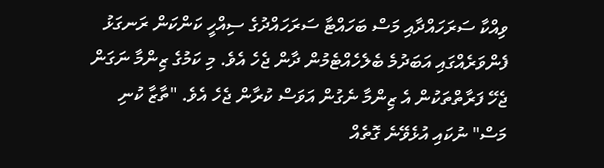ވިއްކާ ސަރަހައްދާއި މަސް ބަހައްޓާ ސަރަހައްދުގެ ސިއްހީ ކަންކަން ރަނގަޅު ފެންވަރެއްގައި އަބަދުމެ ބެލެހެއްޓެމުން ދާން ޖެހެ އެވެ. މި ކަމުގެ ޒިންމާ ނަގަން ޖެހޭ ފަރާތްތަކުން އެ ޒިންމާ ނެގުން އަވަސް ކުރާން ޖެހެ އެވެ. "ތާޒާ ކުނި މަސް" ނުކައި އުޅެވޭނެ ގޮތެއް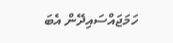ހަމަޖައްސައިދޭން އެބަ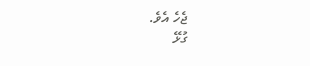ޖެހެ އެވެ.
ގުޅޭ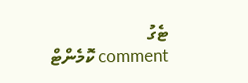ޓެގު
comment ކޮމެންޓް